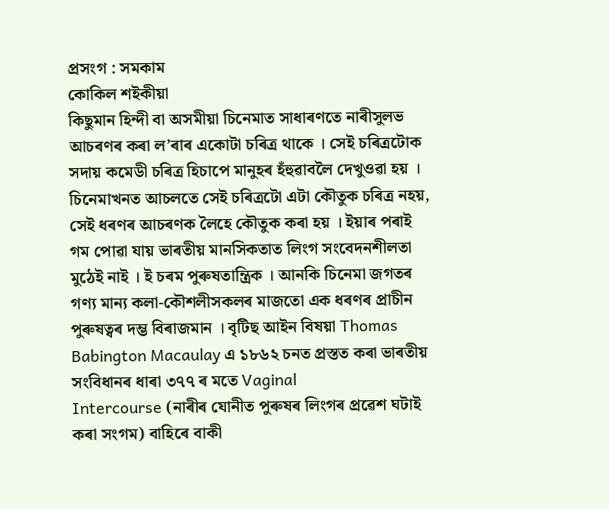প্ৰসংগ : সমকাম
কোকিল শইকীয়া
কিছুমান হিন্দী বা অসমীয়া চিনেমাত সাধাৰণতে নাৰীসুলভ আচৰণৰ কৰা ল’ৰাৰ একোটা চৰিত্ৰ থাকে । সেই চৰিত্ৰটোক সদায় কমেডী চৰিত্ৰ হিচাপে মানুহৰ হঁহুৱাবলৈ দেখুওৱা হয় । চিনেমাখনত আচলতে সেই চৰিত্ৰটো এটা কৌতুক চৰিত্ৰ নহয়, সেই ধৰণৰ আচৰণক লৈহে কৌতুক কৰা হয় । ইয়াৰ পৰাই গম পোৱা যায় ভাৰতীয় মানসিকতাত লিংগ সংবেদনশীলতা মুঠেই নাই । ই চৰম পুৰুষতান্ত্ৰিক । আনকি চিনেমা জগতৰ গণ্য মান্য কলা-কৌশলীসকলৰ মাজতো এক ধৰণৰ প্ৰাচীন পুৰুষত্বৰ দম্ভ বিৰাজমান । বৃটিছ আইন বিষয়া Thomas Babington Macaulay এ ১৮৬২ চনত প্ৰস্তত কৰা ভাৰতীয় সংবিধানৰ ধাৰা ৩৭৭ ৰ মতে Vaginal
Intercourse (নাৰীৰ যোনীত পুৰুষৰ লিংগৰ প্ৰৱেশ ঘটাই কৰা সংগম) বাহিৰে বাকী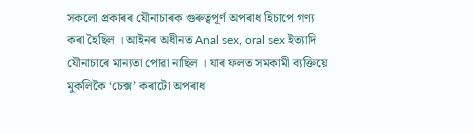সকলো প্ৰকাৰৰ যৌনাচাৰক গুৰুত্বপূৰ্ণ অপৰাধ হিচাপে গণ্য কৰা হৈছিল । আইনৰ অধীনত Anal sex, oral sex ইত্যাদি যৌনাচাৰে মান্যতা পোৱা নাছিল । যাৰ ফলত সমকামী ব্যক্তিয়ে মুকলিকৈ ‘চেক্স’ কৰাটো অপৰাধ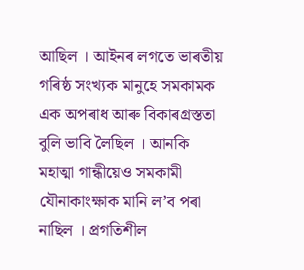আছিল । আইনৰ লগতে ভাৰতীয় গৰিষ্ঠ সংখ্যক মানুহে সমকামক এক অপৰাধ আৰু বিকাৰগ্ৰস্ততা বুলি ভাবি লৈছিল । আনকি মহাত্মা গান্ধীয়েও সমকামী যৌনাকাংক্ষাক মানি ল’ব পৰা নাছিল । প্ৰগতিশীল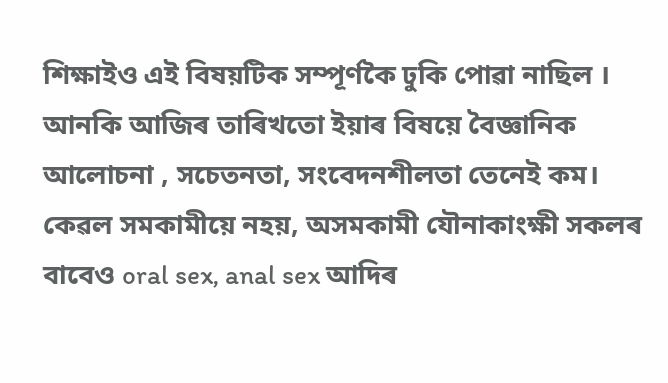শিক্ষাইও এই বিষয়টিক সম্পূৰ্ণকৈ ঢুকি পোৱা নাছিল । আনকি আজিৰ তাৰিখতো ইয়াৰ বিষয়ে বৈজ্ঞানিক আলোচনা , সচেতনতা, সংবেদনশীলতা তেনেই কম।
কেৱল সমকামীয়ে নহয়, অসমকামী যৌনাকাংক্ষী সকলৰ বাবেও oral sex, anal sex আদিৰ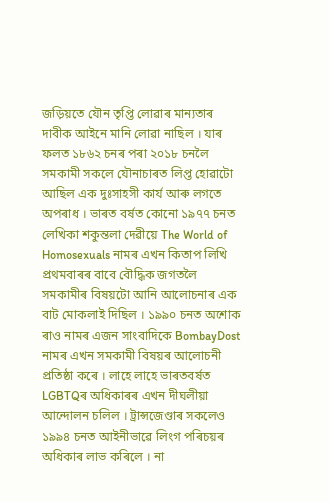জড়িয়তে যৌন তৃপ্তি লোৱাৰ মান্যতাৰ দাবীক আইনে মানি লোৱা নাছিল । যাৰ ফলত ১৮৬২ চনৰ পৰা ২০১৮ চনলৈ সমকামী সকলে যৌনাচাৰত লিপ্ত হোৱাটো আছিল এক দুঃসাহসী কাৰ্য আৰু লগতে অপৰাধ । ভাৰত বৰ্ষত কোনো ১৯৭৭ চনত লেখিকা শকুন্তলা দেৱীয়ে The World of Homosexuals নামৰ এখন কিতাপ লিখি প্ৰথমবাৰৰ বাবে বৌদ্ধিক জগতলৈ সমকামীৰ বিষয়টো আনি আলোচনাৰ এক বাট মোকলাই দিছিল । ১৯৯০ চনত অশোক ৰাও নামৰ এজন সাংবাদিকে BombayDost
নামৰ এখন সমকামী বিষয়ৰ আলোচনী প্ৰতিষ্ঠা কৰে । লাহে লাহে ভাৰতবৰ্ষত LGBTQৰ অধিকাৰৰ এখন দীঘলীয়া আন্দোলন চলিল । ট্ৰান্সজেণ্ডাৰ সকলেও ১৯৯৪ চনত আইনীভাৱে লিংগ পৰিচয়ৰ অধিকাৰ লাভ কৰিলে । না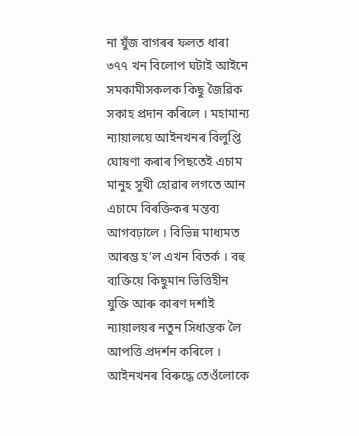না যুঁজ বাগৰৰ ফলত ধাৰা ৩৭৭ খন বিলোপ ঘটাই আইনে সমকামীসকলক কিছু জৈৱিক সকাহ প্ৰদান কৰিলে । মহামান্য ন্যায়ালয়ে আইনখনৰ বিলুপ্তি ঘোষণা কৰাৰ পিছতেই এচাম মানুহ সুখী হোৱাৰ লগতে আন এচামে বিৰক্তিকৰ মন্তব্য আগবঢ়ালে । বিভিন্ন মাধ্যমত আৰম্ভ হ’ল এখন বিতৰ্ক । বহু ব্যক্তিয়ে কিছুমান ভিত্তিহীন যুক্তি আৰু কাৰণ দৰ্শাই ন্যায়ালয়ৰ নতুন সিধান্তক লৈ আপত্তি প্ৰদৰ্শন কৰিলে ।
আইনখনৰ বিৰুদ্ধে তেওঁলোকে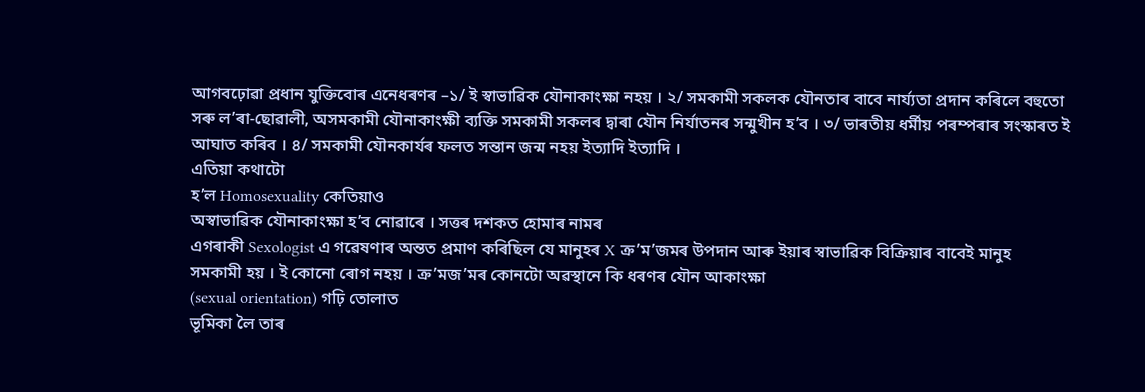আগবঢ়োৱা প্ৰধান যুক্তিবোৰ এনেধৰণৰ –১/ ই স্বাভাৱিক যৌনাকাংক্ষা নহয় । ২/ সমকামী সকলক যৌনতাৰ বাবে নাৰ্য্যতা প্ৰদান কৰিলে বহুতো সৰু ল’ৰা-ছোৱালী, অসমকামী যৌনাকাংক্ষী ব্যক্তি সমকামী সকলৰ দ্বাৰা যৌন নিৰ্যাতনৰ সন্মুখীন হ’ব । ৩/ ভাৰতীয় ধৰ্মীয় পৰম্পৰাৰ সংস্কাৰত ই আঘাত কৰিব । ৪/ সমকামী যৌনকাৰ্যৰ ফলত সন্তান জন্ম নহয় ইত্যাদি ইত্যাদি ।
এতিয়া কথাটো
হ’ল Homosexuality কেতিয়াও
অস্বাভাৱিক যৌনাকাংক্ষা হ’ব নোৱাৰে । সত্তৰ দশকত হোমাৰ নামৰ
এগৰাকী Sexologist এ গৱেষণাৰ অন্তত প্ৰমাণ কৰিছিল যে মানুহৰ X ক্ৰ’ম’জমৰ উপদান আৰু ইয়াৰ স্বাভাৱিক বিক্ৰিয়াৰ বাবেই মানুহ
সমকামী হয় । ই কোনো ৰোগ নহয় । ক্ৰ’মজ’মৰ কোনটো অৱস্থানে কি ধৰণৰ যৌন আকাংক্ষা
(sexual orientation) গঢ়ি তোলাত
ভূমিকা লৈ তাৰ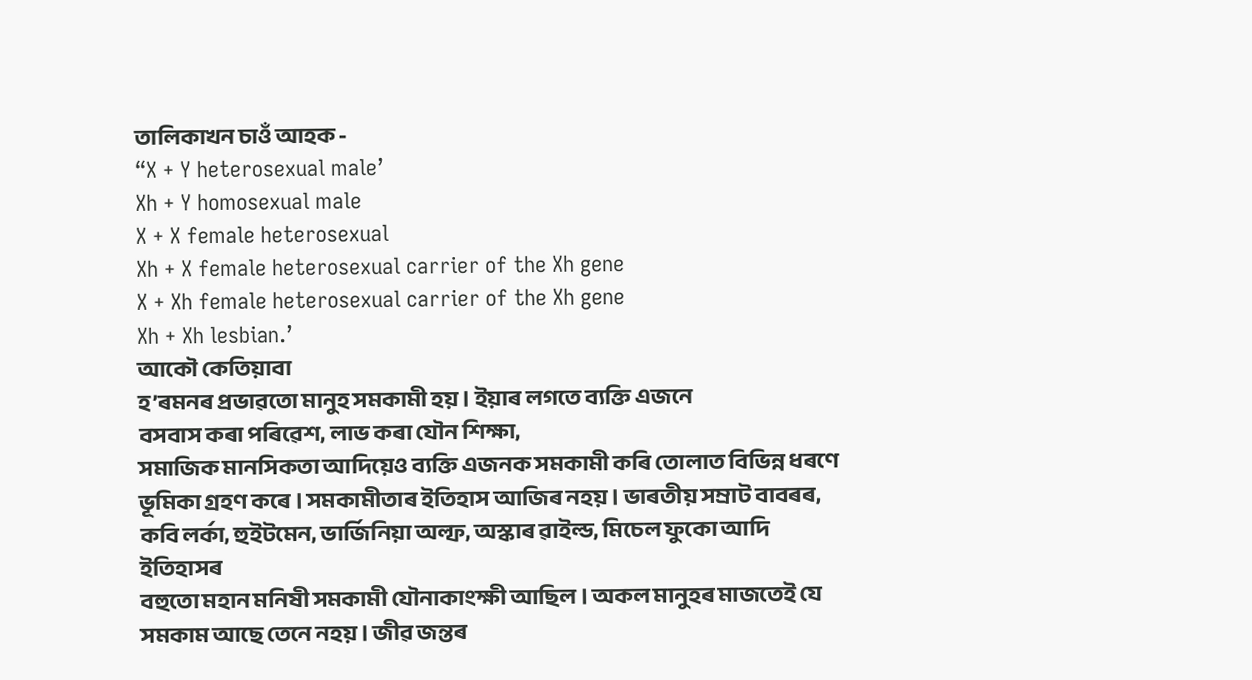তালিকাখন চাওঁ আহক -
“X + Y heterosexual male’
Xh + Y homosexual male
X + X female heterosexual
Xh + X female heterosexual carrier of the Xh gene
X + Xh female heterosexual carrier of the Xh gene
Xh + Xh lesbian.’
আকৌ কেতিয়াবা
হ’ৰমনৰ প্ৰভাৱতো মানুহ সমকামী হয় । ইয়াৰ লগতে ব্যক্তি এজনে
বসবাস কৰা পৰিৱেশ, লাভ কৰা যৌন শিক্ষা,
সমাজিক মানসিকতা আদিয়েও ব্যক্তি এজনক সমকামী কৰি তোলাত বিভিন্ন ধৰণে
ভূমিকা গ্ৰহণ কৰে । সমকামীতাৰ ইতিহাস আজিৰ নহয় । ভাৰতীয় সম্ৰাট বাবৰৰ, কবি লৰ্কা, হুইটমেন, ভাৰ্জিনিয়া অল্ফ, অস্কাৰ ৱাইল্ড, মিচেল ফুকো আদি ইতিহাসৰ
বহুতো মহান মনিষী সমকামী যৌনাকাংক্ষী আছিল । অকল মানুহৰ মাজতেই যে
সমকাম আছে তেনে নহয় । জীৱ জন্তৰ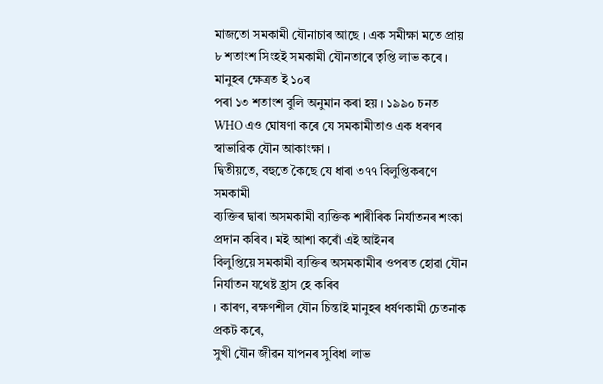মাজতো সমকামী যৌনাচাৰ আছে । এক সমীক্ষা মতে প্ৰায়
৮ শতাংশ সিংহই সমকামী যৌনতাৰে তৃপ্তি লাভ কৰে । মানুহৰ ক্ষেত্ৰত ই ১০ৰ
পৰা ১৩ শতাংশ বুলি অনুমান কৰা হয় । ১৯৯০ চনত WHO এও ঘোষণা কৰে যে সমকামীতাও এক ধৰণৰ স্বাভাৱিক যৌন আকাংক্ষা ।
দ্বিতীয়তে, বহুতে কৈছে যে ধাৰা ৩৭৭ বিলুপ্তিকৰণে সমকামী
ব্যক্তিৰ দ্বাৰা অসমকামী ব্যক্তিক শাৰীৰিক নিৰ্যাতনৰ শংকা প্ৰদান কৰিব । মই আশা কৰোঁ এই আইনৰ
বিলুপ্তিয়ে সমকামী ব্যক্তিৰ অসমকামীৰ ওপৰত হোৱা যৌন নিৰ্যাতন যথেষ্ট হ্ৰাস হে কৰিব
। কাৰণ, ৰক্ষণশীল যৌন চিন্তাই মানুহৰ ধৰ্ষণকামী চেতনাক প্ৰকট কৰে,
সুখী যৌন জীৱন যাপনৰ সুবিধা লাভ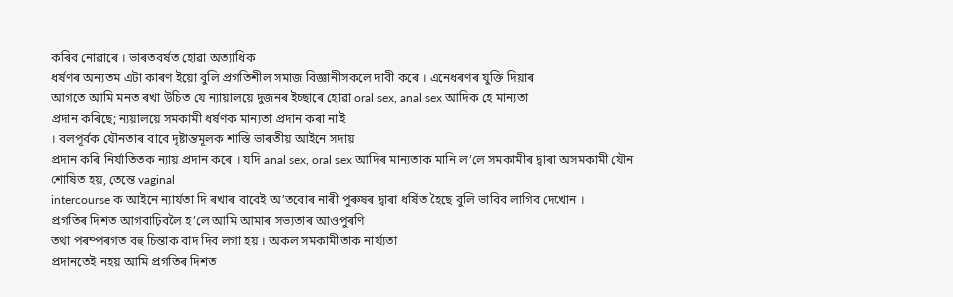কৰিব নোৱাৰে । ভাৰতবৰ্ষত হোৱা অত্যাধিক
ধৰ্ষণৰ অন্যতম এটা কাৰণ ইয়ো বুলি প্ৰগতিশীল সমাজ বিজ্ঞানীসকলে দাবী কৰে । এনেধৰণৰ যুক্তি দিয়াৰ
আগতে আমি মনত ৰখা উচিত যে ন্যায়ালয়ে দুজনৰ ইচ্ছাৰে হোৱা oral sex, anal sex আদিক হে মান্যতা
প্ৰদান কৰিছে; ন্যয়ালয়ে সমকামী ধৰ্ষণক মান্যতা প্ৰদান কৰা নাই
। বলপূৰ্বক যৌনতাৰ বাবে দৃষ্টান্তমূলক শাস্তি ভাৰতীয় আইনে সদায়
প্ৰদান কৰি নিৰ্যাতিতক ন্যায় প্ৰদান কৰে । যদি anal sex, oral sex আদিৰ মান্যতাক মানি ল’লে সমকামীৰ দ্বাৰা অসমকামী যৌন শোষিত হয়, তেন্তে vaginal
intercourse ক আইনে ন্যাৰ্যতা দি ৰখাৰ বাবেই অ’তবোৰ নাৰী পুৰুষৰ দ্বাৰা ধৰ্ষিত হৈছে বুলি ভাবিব লাগিব দেখোন ।
প্ৰগতিৰ দিশত আগবাঢ়িবলৈ হ’লে আমি আমাৰ সভ্যতাৰ আওপুৰণি
তথা পৰম্পৰগত বহু চিন্তাক বাদ দিব লগা হয় । অকল সমকামীতাক নাৰ্য্যতা
প্ৰদানতেই নহয় আমি প্ৰগতিৰ দিশত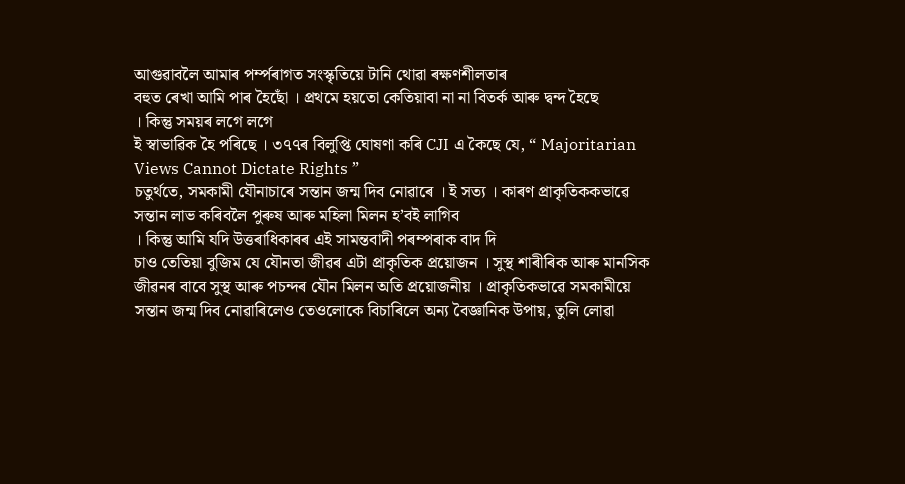আগুৱাবলৈ আমাৰ পৰ্ম্পৰাগত সংস্কৃতিয়ে টানি থোৱা ৰক্ষণশীলতাৰ
বহুত ৰেখা আমি পাৰ হৈছোঁ । প্ৰথমে হয়তো কেতিয়াবা না না বিতৰ্ক আৰু দ্বন্দ হৈছে
। কিন্তু সময়ৰ লগে লগে
ই স্বাভাৱিক হৈ পৰিছে । ৩৭৭ৰ বিলুপ্তি ঘোষণা কৰি CJI এ কৈছে যে, “ Majoritarian
Views Cannot Dictate Rights ”
চতুৰ্থতে, সমকামী যৌনাচাৰে সন্তান জন্ম দিব নোৱাৰে । ই সত্য । কাৰণ প্ৰাকৃতিককভাৱে
সন্তান লাভ কৰিবলৈ পুৰুষ আৰু মহিলা মিলন হ’বই লাগিব
। কিন্তু আমি যদি উত্তৰাধিকাৰৰ এই সামন্তবাদী পৰম্পৰাক বাদ দি
চাও তেতিয়া বুজিম যে যৌনতা জীৱৰ এটা প্ৰাকৃতিক প্ৰয়োজন । সুস্থ শাৰীৰিক আৰু মানসিক
জীৱনৰ বাবে সুস্থ আৰু পচন্দৰ যৌন মিলন অতি প্ৰয়োজনীয় । প্ৰাকৃতিকভাৱে সমকামীয়ে
সন্তান জন্ম দিব নোৱাৰিলেও তেওলোকে বিচাৰিলে অন্য বৈজ্ঞানিক উপায়, তুলি লোৱা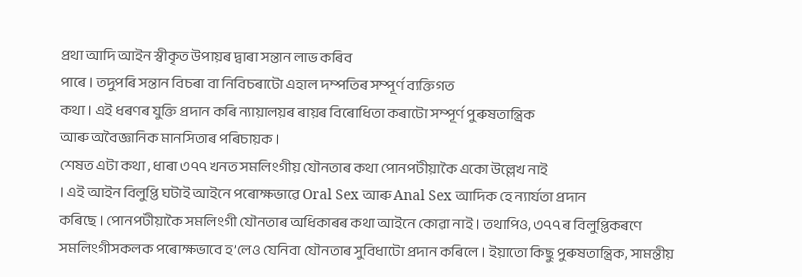প্ৰথা আদি আইন স্বীকৃত উপায়ৰ দ্বাৰা সন্তান লাভ কৰিব
পাৰে । তদুপৰি সন্তান বিচৰা বা নিবিচৰাটো এহাল দম্পতিৰ সম্পূৰ্ণ ব্যক্তিগত
কথা । এই ধৰণৰ যুক্তি প্ৰদান কৰি ন্যায়ালয়ৰ ৰায়ৰ বিৰোধিতা কৰাটো সম্পূৰ্ণ পুৰুষতান্ত্ৰিক
আৰু অবৈজ্ঞানিক মানসিতাৰ পৰিচায়ক ।
শেষত এটা কথা , ধাৰা ৩৭৭ খনত সমলিংগীয় যৌনতাৰ কথা পোনপটীয়াকৈ একো উল্লেখ নাই
। এই আইন বিলুপ্তি ঘটাই আইনে পৰোক্ষভাৱে Oral Sex আৰু Anal Sex আদিক হে ন্যাৰ্যতা প্ৰদান
কৰিছে । পোনপটীয়াকৈ সমলিংগী যৌনতাৰ অধিকাৰৰ কথা আইনে কোৱা নাই । তথাপিও, ৩৭৭ ৰ বিলুপ্তিকৰণে সমলিংগীসকলক পৰোক্ষভাবে হ’লেও যেনিবা যৌনতাৰ সুবিধাটো প্ৰদান কৰিলে । ইয়াতো কিছু পুৰুষতান্ত্ৰিক, সামন্তীয়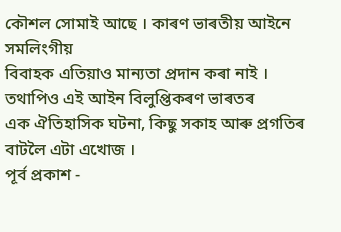কৌশল সোমাই আছে । কাৰণ ভাৰতীয় আইনে সমলিংগীয়
বিবাহক এতিয়াও মান্যতা প্ৰদান কৰা নাই । তথাপিও এই আইন বিলুপ্তিকৰণ ভাৰতৰ
এক ঐতিহাসিক ঘটনা, কিছু সকাহ আৰু প্ৰগতিৰ
বাটলৈ এটা এখোজ ।
পূৰ্ব প্ৰকাশ -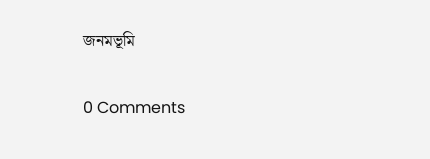জনমভূমি


0 Comments